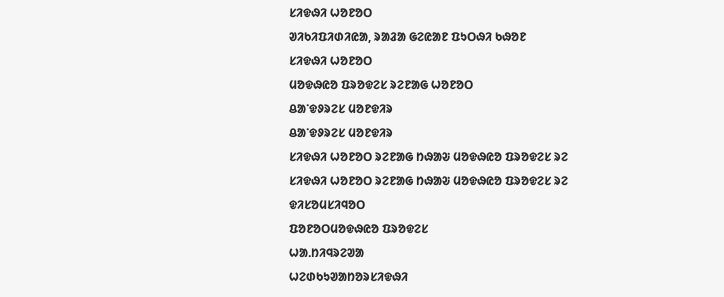ᱥᱤᱫᱷᱤ ᱦᱚᱱᱚᱛ
ᱣᱤᱠᱤᱯᱤᱰᱤᱭᱟ, ᱨᱟᱲᱟ ᱜᱮᱭᱟᱱ ᱯᱩᱛᱷᱤ ᱠᱷᱚᱱ
ᱥᱤᱫᱷᱤ ᱦᱚᱱᱚᱛ
ᱢᱚᱫᱷᱭᱚ ᱯᱨᱚᱫᱮᱥ ᱨᱮᱱᱟᱜ ᱦᱚᱱᱚᱛ
ᱪᱟᱸᱫᱽᱨᱮᱥ ᱢᱚᱱᱫᱤᱨ
ᱪᱟᱸᱫᱽᱨᱮᱥ ᱢᱚᱱᱫᱤᱨ
ᱥᱤᱫᱷᱤ ᱦᱚᱱᱚᱛ ᱨᱮᱱᱟᱜ ᱴᱷᱟᱶ ᱢᱚᱫᱷᱭᱚ ᱯᱨᱚᱫᱮᱥ ᱨᱮ
ᱥᱤᱫᱷᱤ ᱦᱚᱱᱚᱛ ᱨᱮᱱᱟᱜ ᱴᱷᱟᱶ ᱢᱚᱫᱷᱭᱚ ᱯᱨᱚᱫᱮᱥ ᱨᱮ
ᱫᱤᱥᱚᱢᱥᱤᱧᱚᱛ
ᱯᱚᱱᱚᱛᱢᱚᱫᱷᱭᱚ ᱯᱨᱚᱫᱮᱥ
ᱦᱟᱹᱴᱤᱧᱨᱮᱣᱟ
ᱦᱮᱰᱠᱩᱣᱟᱴᱚᱨᱥᱤᱫᱷᱤ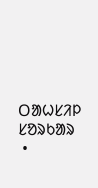ᱛᱟᱦᱥᱤᱞ
ᱥᱚᱨᱠᱟᱨ
 •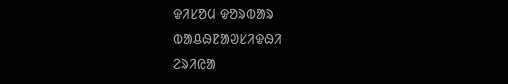ᱫᱤᱥᱚᱢ ᱫᱚᱨᱵᱟᱨ ᱵᱟᱪᱷᱱᱟᱣᱥᱤᱫᱷᱤ
ᱮᱨᱤᱭᱟ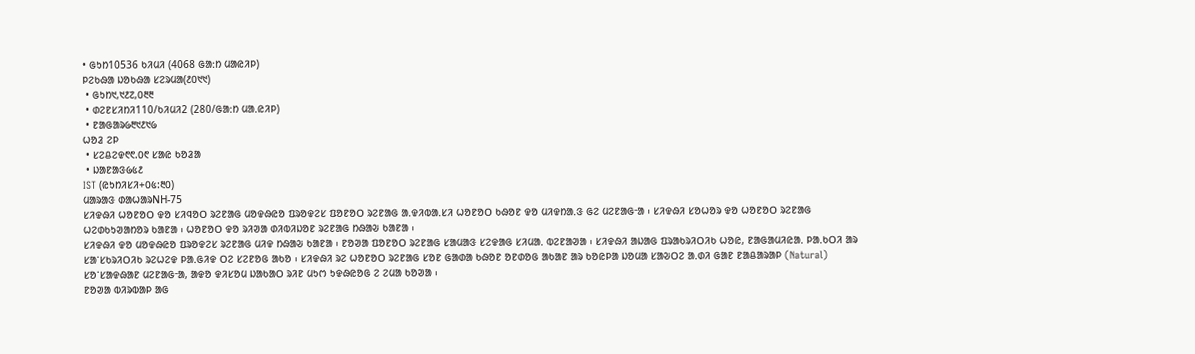• ᱜᱩᱴ10536 ᱠᱤᱢᱤ (4068 ᱜᱟᱺᱴ ᱢᱟᱭᱤᱞ)
ᱞᱮᱠᱷᱟ ᱡᱚᱠᱷᱟ ᱥᱮᱨᱢᱟ(᱒᱐᱑᱑)
 • ᱜᱩᱴ᱑,᱑᱒᱗,᱐᱓᱓
 • ᱰᱮᱱᱥᱤᱴᱤ110/ᱠᱤᱢᱤ2 (280/ᱜᱟᱺᱴ ᱢᱟᱹᱭᱤᱞ)
 • ᱱᱟᱜᱟᱨ᱙᱓᱑᱒᱑᱙
ᱦᱚᱲ ᱮᱞ
 • ᱥᱮᱪᱮᱫ᱖᱖.᱐᱖ ᱥᱟᱭ ᱠᱚᱲᱟ
 • ᱡᱟᱱᱟᱝ᱙᱕᱒
IST (ᱭᱩᱴᱤᱥᱤ+᱐᱕:᱓᱐)
ᱢᱟᱨᱟᱝ ᱰᱟᱦᱟᱨNH-75
ᱥᱤᱫᱷᱤ ᱦᱚᱱᱚᱛ ᱫᱚ ᱥᱤᱧᱚᱛ ᱨᱮᱱᱟᱜ ᱢᱚᱫᱷᱭᱚ ᱯᱨᱚᱫᱮᱥ ᱯᱚᱱᱚᱛ ᱨᱮᱱᱟᱜ ᱟᱹᱫᱤᱵᱟᱹᱥᱤ ᱦᱚᱱᱚᱛ ᱠᱷᱚᱱ ᱫᱚ ᱢᱤᱫᱴᱟᱹᱝ ᱜᱮ ᱢᱮᱱᱟᱜᱼᱟ ᱾ ᱥᱤᱫᱷᱤ ᱥᱚᱦᱚᱨ ᱫᱚ ᱦᱚᱱᱚᱛ ᱨᱮᱱᱟᱜ ᱦᱮᱰᱠᱩᱣᱟᱴᱚᱨ ᱠᱟᱱᱟ ᱾ ᱦᱚᱱᱚᱛ ᱫᱚ ᱨᱤᱣᱟ ᱰᱤᱵᱤᱡᱚᱱ ᱨᱮᱱᱟᱜ ᱴᱷᱟᱶ ᱠᱟᱱᱟ ᱾
ᱥᱤᱫᱷᱤ ᱫᱚ ᱢᱚᱫᱷᱭᱚ ᱯᱨᱚᱫᱮᱥ ᱨᱮᱱᱟᱜ ᱢᱤᱫ ᱴᱷᱟᱶ ᱠᱟᱱᱟ ᱾ ᱱᱚᱣᱟ ᱯᱚᱱᱚᱛ ᱨᱮᱱᱟᱜ ᱥᱟᱢᱟᱝ ᱥᱮᱫᱟᱜ ᱥᱤᱢᱟᱹ ᱵᱮᱱᱟᱣᱟ ᱾ ᱥᱤᱫᱷᱤ ᱟᱡᱟᱜ ᱯᱨᱟᱠᱨᱤᱛᱤᱠ ᱦᱚᱭ, ᱱᱟᱜᱟᱢᱤᱭᱟᱹ ᱞᱟᱹᱠᱛᱤ ᱟᱨ ᱥᱟᱸᱥᱠᱨᱤᱛᱤᱠ ᱨᱮᱦᱮᱫ ᱞᱟᱹᱜᱤᱫ ᱛᱮ ᱥᱮᱱᱚᱜ ᱟᱠᱚ ᱾ ᱥᱤᱫᱷᱤ ᱨᱮ ᱦᱚᱱᱚᱛ ᱨᱮᱱᱟᱜ ᱥᱚᱱ ᱜᱟᱰᱟ ᱠᱷᱚᱱ ᱚᱱᱰᱚᱜ ᱟᱠᱟᱱ ᱟᱨ ᱠᱚᱭᱞᱟ ᱡᱚᱢᱟ ᱥᱟᱶᱛᱮ ᱟᱹᱰᱤ ᱜᱟᱱ ᱱᱟᱪᱟᱨᱟᱞ (Natural) ᱥᱚᱸᱥᱟᱫᱷᱟᱱ ᱢᱮᱱᱟᱜᱼᱟ, ᱟᱫᱚ ᱫᱤᱥᱚᱢ ᱡᱟᱠᱟᱛ ᱨᱤᱱ ᱢᱩᱬ ᱩᱫᱷᱭᱚᱜ ᱮ ᱮᱢᱟ ᱠᱚᱣᱟ ᱾
ᱱᱚᱣᱟ ᱵᱤᱨᱵᱟᱞ ᱟᱜ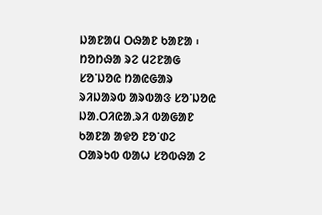ᱡᱟᱱᱟᱢ ᱛᱷᱟᱱ ᱠᱟᱱᱟ ᱾ ᱴᱚᱴᱷᱟ ᱨᱮ ᱢᱮᱱᱟᱜ ᱥᱚᱸᱡᱚᱭ ᱴᱟᱭᱜᱟᱨ ᱨᱤᱡᱟᱨᱵ ᱟᱨᱵᱟᱝ ᱥᱚᱸᱡᱚᱭ ᱡᱟᱹᱛᱤᱭᱟᱹᱨᱤ ᱵᱟᱜᱟᱱ ᱠᱟᱱᱟ ᱟᱫᱚ ᱱᱚᱸᱰᱮ ᱛᱟᱨᱩᱵ ᱵᱟᱦ ᱥᱚᱵᱷᱟ ᱮ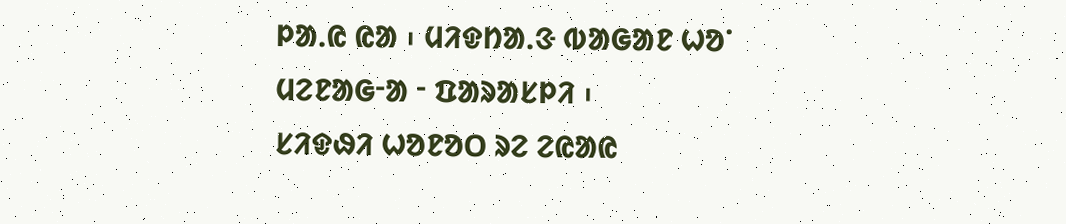ᱞᱟᱹᱭ ᱭᱟ ᱾ ᱢᱤᱫᱴᱟᱹᱝ ᱵᱟᱜᱟᱱ ᱦᱚᱸ ᱢᱮᱱᱟᱜᱼᱟ ᱼ ᱯᱟᱨᱟᱥᱞᱤ ᱾
ᱥᱤᱫᱷᱤ ᱦᱚᱱᱚᱛ ᱨᱮ ᱮᱭᱟᱭ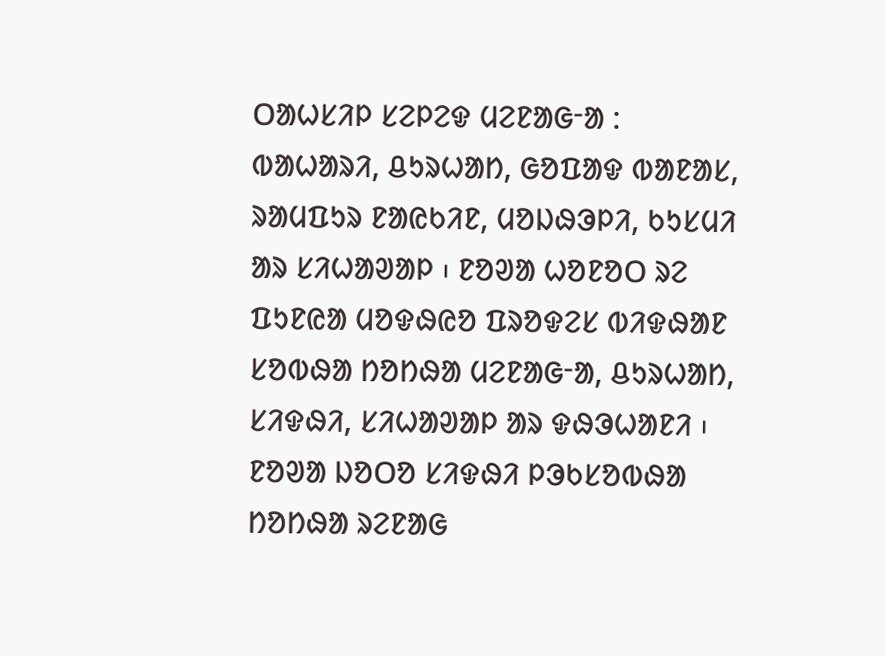ᱛᱟᱦᱥᱤᱞ ᱥᱮᱞᱮᱫ ᱢᱮᱱᱟᱜᱼᱟ : ᱵᱟᱦᱟᱨᱤ, ᱪᱩᱨᱦᱟᱴ, ᱜᱚᱯᱟᱫ ᱵᱟᱱᱟᱥ, ᱨᱟᱢᱯᱩᱨ ᱱᱟᱭᱠᱤᱱ, ᱢᱚᱡᱷᱳᱞᱤ, ᱠᱩᱥᱢᱤ ᱟᱨ ᱥᱤᱦᱟᱣᱟᱞ ᱾ ᱱᱚᱣᱟ ᱦᱚᱱᱚᱛ ᱨᱮ ᱯᱩᱱᱭᱟ ᱢᱚᱫᱷᱭᱚ ᱯᱨᱚᱫᱮᱥ ᱵᱤᱫᱷᱟᱱ ᱥᱚᱵᱷᱟ ᱴᱚᱴᱷᱟ ᱢᱮᱱᱟᱜᱼᱟ, ᱪᱩᱨᱦᱟᱴ, ᱥᱤᱫᱷᱤ, ᱥᱤᱦᱟᱣᱟᱞ ᱟᱨ ᱫᱷᱳᱦᱟᱱᱤ ᱾ ᱱᱚᱣᱟ ᱡᱚᱛᱚ ᱥᱤᱫᱷᱤ ᱞᱳᱠᱥᱚᱵᱷᱟ ᱴᱚᱴᱷᱟ ᱨᱮᱱᱟᱜ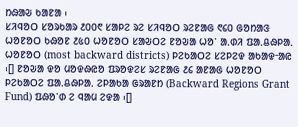ᱴᱷᱟᱶ ᱠᱟᱱᱟ ᱾
ᱥᱤᱧᱚᱛ ᱥᱚᱨᱠᱟᱨ ᱒᱐᱐᱖ ᱥᱟᱞᱮ ᱨᱮ ᱥᱤᱧᱚᱛ ᱨᱮᱱᱟᱜ ᱖᱔᱐ ᱜᱚᱴᱟᱝ ᱦᱚᱱᱚᱛ ᱠᱷᱚᱱ ᱒᱕᱐ ᱦᱚᱱᱚᱛ ᱥᱟᱶᱛᱮ ᱱᱚᱶᱟ ᱦᱚᱸ ᱟᱹᱰᱤ ᱯᱟᱹᱪᱷᱞᱟᱹ ᱦᱚᱱᱚᱛ (most backward districts) ᱞᱮᱠᱟᱛᱮ ᱥᱮᱞᱮᱫ ᱟᱠᱟᱫᱼᱟᱭ ᱾[] ᱱᱚᱶᱟ ᱫᱚ ᱢᱚᱫᱷᱭᱚ ᱯᱨᱚᱫᱮᱥ ᱨᱮᱱᱟᱜ ᱒᱔ ᱟᱱᱟᱜ ᱦᱚᱱᱚᱛ ᱞᱮᱠᱟᱛᱮ ᱯᱟᱹᱪᱷᱞᱟᱹ ᱮᱞᱟᱠᱟ ᱜᱨᱟᱱᱴ (Backward Regions Grant Fund) ᱯᱷᱚᱸᱰ ᱮ ᱧᱟᱢ ᱮᱫᱟ ᱾[]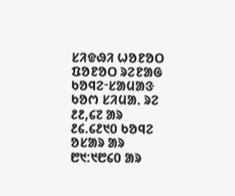ᱥᱤᱫᱷᱤ ᱦᱚᱱᱚᱛ ᱯᱚᱱᱚᱛ ᱨᱮᱱᱟᱜ ᱠᱚᱧᱮᱼᱥᱟᱢᱟᱝ ᱠᱚᱬ ᱥᱤᱢᱟᱹ ᱨᱮ ᱒᱒,᱔᱗ ᱟᱨ ᱒᱔.᱔᱒᱑᱐ ᱠᱚᱧᱮ ᱚᱥᱟᱨ ᱟᱨ ᱘᱑:᱑᱘᱔᱐ ᱟᱨ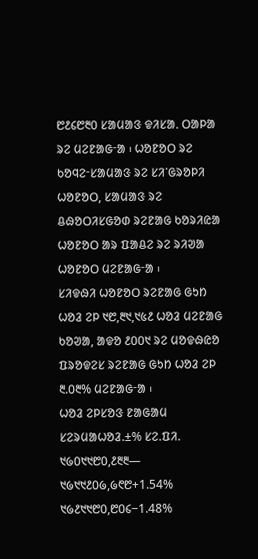᱘᱒᱔᱘᱓᱐ ᱥᱟᱢᱟᱝ ᱫᱤᱥᱟᱹ ᱛᱟᱞᱟ ᱨᱮ ᱢᱮᱱᱟᱜᱼᱟ ᱾ ᱦᱚᱱᱚᱛ ᱨᱮ ᱠᱚᱧᱮᱼᱥᱟᱢᱟᱝ ᱨᱮ ᱥᱤᱸᱜᱨᱚᱞᱤ ᱦᱚᱱᱚᱛ, ᱥᱟᱢᱟᱝ ᱨᱮ ᱪᱷᱚᱛᱤᱥᱜᱚᱰ ᱨᱮᱱᱟᱜ ᱠᱚᱨᱤᱭᱟ ᱦᱚᱱᱚᱛ ᱟᱨ ᱯᱟᱪᱮ ᱨᱮ ᱨᱤᱣᱟ ᱦᱚᱱᱚᱛ ᱢᱮᱱᱟᱜᱼᱟ ᱾
ᱥᱤᱫᱷᱤ ᱦᱚᱱᱚᱛ ᱨᱮᱱᱟᱜ ᱜᱩᱴ ᱦᱚᱲ ᱮᱞ ᱑᱘,᱓᱑,᱑᱕᱒ ᱦᱚᱲ ᱢᱮᱱᱟᱜ ᱠᱚᱣᱟ, ᱟᱫᱚ ᱒᱐᱐᱑ ᱨᱮ ᱢᱚᱫᱷᱭᱚ ᱯᱨᱚᱫᱮᱥ ᱨᱮᱱᱟᱜ ᱜᱩᱴ ᱦᱚᱲ ᱮᱞ ᱓.᱐᱓% ᱢᱮᱱᱟᱜᱼᱟ ᱾
ᱦᱚᱲ ᱮᱞᱥᱚᱝ ᱱᱟᱜᱟᱢ
ᱥᱮᱨᱢᱟᱦᱚᱲ.±% ᱥᱮ.ᱯᱤ.
᱑᱙᱐᱑᱑᱘᱐,᱒᱓᱓—
᱑᱙᱑᱑᱒᱐᱙,᱙᱖᱘+1.54%
᱑᱙᱒᱑᱑᱘᱐,᱘᱐᱔−1.48%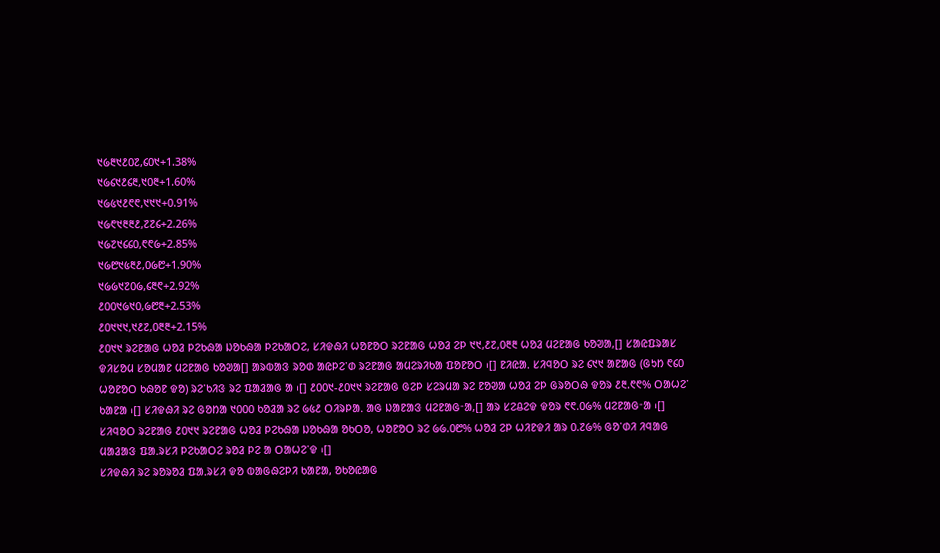᱑᱙᱓᱑᱒᱐᱗,᱔᱐᱑+1.38%
᱑᱙᱔᱑᱒᱔᱓,᱑᱐᱓+1.60%
᱑᱙᱕᱑᱒᱖᱖,᱑᱑᱑+0.91%
᱑᱙᱖᱑᱓᱓᱒,᱗᱗᱔+2.26%
᱑᱙᱗᱑᱔᱔᱐,᱖᱖᱙+2.85%
᱑᱙᱘᱑᱕᱓᱒,᱐᱙᱘+1.90%
᱑᱙᱙᱑᱗᱐᱙,᱔᱓᱖+2.92%
᱒᱐᱐᱑᱙᱑᱐,᱙᱘᱓+2.53%
᱒᱐᱑᱑᱑,᱑᱒᱗,᱐᱓᱓+2.15%
᱒᱐᱑᱑ ᱨᱮᱱᱟᱜ ᱦᱚᱲ ᱞᱮᱠᱷᱟ ᱡᱚᱠᱷᱟ ᱞᱮᱠᱟᱛᱮ, ᱥᱤᱫᱷᱤ ᱦᱚᱱᱚᱛ ᱨᱮᱱᱟᱜ ᱦᱚᱲ ᱮᱞ ᱑᱑,᱒᱗,᱐᱓᱓ ᱦᱚᱲ ᱢᱮᱱᱟᱜ ᱠᱚᱣᱟ,[] ᱥᱟᱭᱯᱨᱟᱥ ᱫᱤᱥᱚᱢ ᱥᱚᱢᱟᱱ ᱢᱮᱱᱟᱜ ᱠᱚᱣᱟ[] ᱟᱨᱵᱟᱝ ᱨᱚᱰ ᱟᱭᱞᱮᱸᱰ ᱨᱮᱱᱟᱜ ᱟᱢᱮᱨᱤᱠᱟ ᱯᱚᱱᱚᱛ ᱾[] ᱱᱤᱭᱟᱹ ᱥᱤᱧᱚᱛ ᱨᱮ ᱔᱑᱑ ᱟᱱᱟᱜ (ᱜᱩᱴ ᱖᱔᱐ ᱦᱚᱱᱚᱛ ᱠᱷᱚᱱ ᱫᱚ) ᱨᱮᱸᱠᱤᱝ ᱨᱮ ᱯᱟᱲᱟᱜ ᱟ ᱾[] ᱒᱐᱐᱑-᱒᱐᱑᱑ ᱨᱮᱱᱟᱜ ᱜᱮᱞ ᱥᱮᱨᱢᱟ ᱨᱮ ᱱᱚᱣᱟ ᱦᱚᱲ ᱮᱞ ᱜᱨᱚᱛᱷ ᱫᱚᱨ ᱒᱓.᱖᱖% ᱛᱟᱦᱮᱸ ᱠᱟᱱᱟ ᱾[] ᱥᱤᱫᱷᱤ ᱨᱮ ᱜᱚᱴᱟ ᱑᱐᱐᱐ ᱠᱚᱲᱟ ᱨᱮ ᱙᱕᱒ ᱛᱤᱨᱞᱟᱹ ᱟᱜ ᱡᱟᱱᱟᱝ ᱢᱮᱱᱟᱜᱼᱟ,[] ᱟᱨ ᱥᱮᱪᱮᱫ ᱫᱚᱨ ᱖᱖.᱐᱙% ᱢᱮᱱᱟᱜᱼᱟ ᱾[]
ᱥᱤᱧᱚᱛ ᱨᱮᱱᱟᱜ ᱒᱐᱑᱑ ᱨᱮᱱᱟᱜ ᱦᱚᱲ ᱞᱮᱠᱷᱟ ᱡᱚᱠᱷᱟ ᱚᱠᱛᱚ, ᱦᱚᱱᱚᱛ ᱨᱮ ᱙᱙.᱐᱘% ᱦᱚᱲ ᱮᱞ ᱦᱤᱱᱫᱤ ᱟᱨ ᱐.᱗᱙% ᱜᱚᱸᱰᱤ ᱤᱧᱟᱜ ᱢᱟᱲᱟᱝ ᱯᱟᱹᱨᱥᱤ ᱞᱮᱠᱟᱛᱮ ᱨᱚᱲ ᱞᱮ ᱟ ᱛᱟᱦᱮᱸᱫ ᱾[]
ᱥᱤᱫᱷᱤ ᱨᱮ ᱨᱚᱨᱚᱲ ᱯᱟᱹᱨᱥᱤ ᱫᱚ ᱵᱟᱜᱷᱮᱞᱤ ᱠᱟᱱᱟ, ᱚᱠᱚᱭᱟᱜ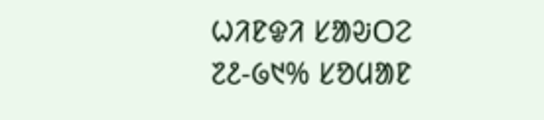ᱦᱤᱱᱫᱤ ᱥᱟᱶᱛᱮ ᱗᱒-᱙᱑% ᱥᱚᱢᱟᱱ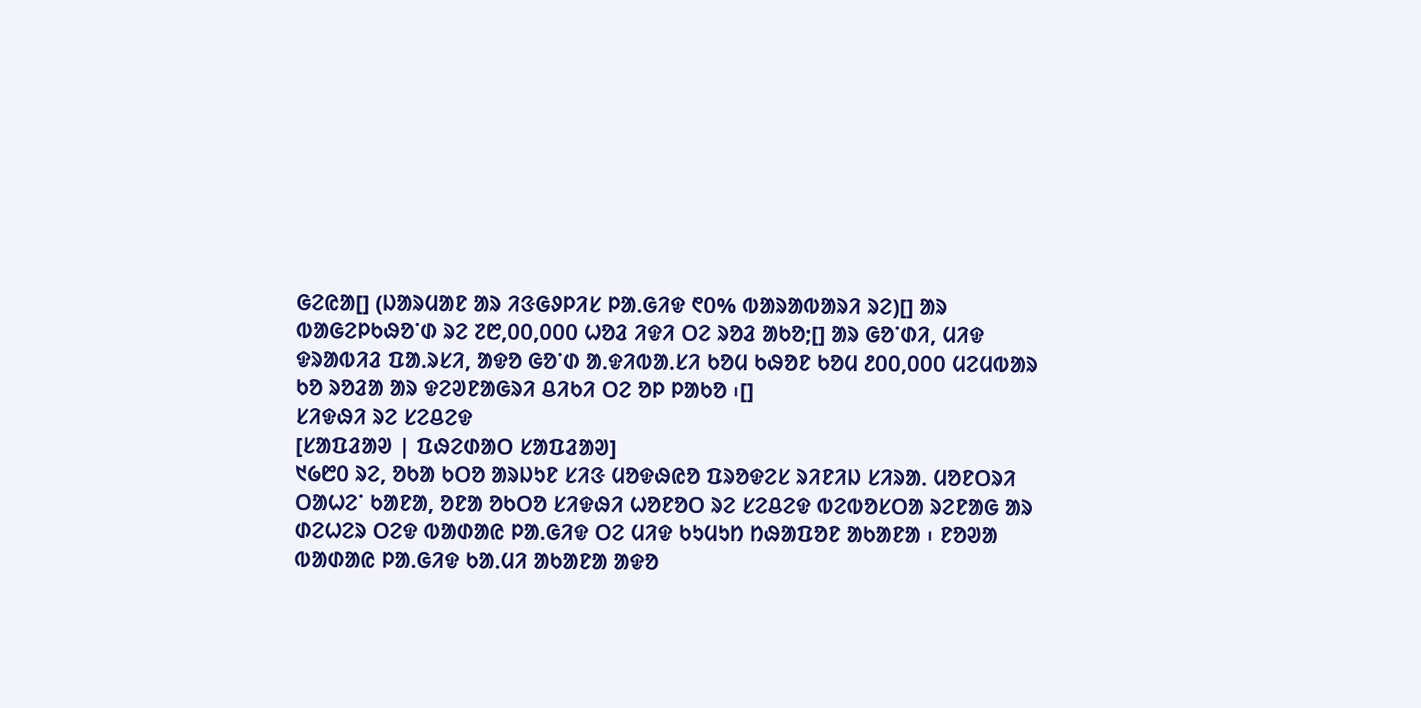ᱜᱮᱭᱟ[] (ᱡᱟᱨᱢᱟᱱ ᱟᱨ ᱤᱝᱜᱽᱞᱤᱥ ᱞᱟᱹᱜᱤᱫ ᱖᱐% ᱵᱟᱨᱟᱵᱟᱨᱤ ᱨᱮ)[] ᱟᱨ ᱵᱟᱜᱮᱞᱠᱷᱚᱸᱰ ᱨᱮ ᱗᱘,᱐᱐,᱐᱐᱐ ᱦᱚᱲ ᱤᱫᱤ ᱛᱮ ᱨᱚᱲ ᱟᱠᱚ;[] ᱟᱨ ᱜᱚᱸᱰᱤ, ᱢᱤᱫ ᱫᱨᱟᱵᱤᱲ ᱯᱟᱹᱨᱥᱤ, ᱟᱫᱚ ᱜᱚᱸᱰ ᱟᱹᱫᱤᱵᱟᱹᱥᱤ ᱠᱚᱢ ᱠᱷᱚᱱ ᱠᱚᱢ ᱒᱐᱐,᱐᱐᱐ ᱢᱮᱢᱵᱟᱨ ᱠᱚ ᱨᱚᱲᱟ ᱟᱨ ᱫᱮᱣᱱᱟᱜᱨᱤ ᱪᱤᱠᱤ ᱛᱮ ᱚᱞ ᱞᱟᱠᱚ ᱾[]
ᱥᱤᱫᱷᱤ ᱨᱮ ᱥᱮᱪᱮᱫ
[ᱥᱟᱯᱲᱟᱣ | ᱯᱷᱮᱰᱟᱛ ᱥᱟᱯᱲᱟᱣ]
᱑᱙᱘᱐ ᱨᱮ, ᱚᱠᱟ ᱠᱛᱚ ᱟᱨᱡᱩᱱ ᱥᱤᱝ ᱢᱚᱫᱷᱭᱚ ᱯᱨᱚᱫᱮᱥ ᱨᱤᱱᱤᱡ ᱥᱤᱨᱟᱹ ᱢᱚᱱᱛᱨᱤ ᱛᱟᱦᱮᱸ ᱠᱟᱱᱟ, ᱚᱱᱟ ᱚᱠᱛᱚ ᱥᱤᱫᱷᱤ ᱦᱚᱱᱚᱛ ᱨᱮ ᱥᱮᱪᱮᱫ ᱵᱮᱵᱚᱥᱛᱟ ᱨᱮᱱᱟᱜ ᱟᱨ ᱰᱮᱦᱮᱨ ᱛᱮᱫ ᱵᱟᱰᱟᱭ ᱞᱟᱹᱜᱤᱫ ᱛᱮ ᱢᱤᱫ ᱠᱩᱢᱩᱴ ᱴᱷᱟᱯᱚᱱ ᱟᱠᱟᱱᱟ ᱾ ᱱᱚᱣᱟ ᱵᱟᱰᱟᱭ ᱞᱟᱹᱜᱤᱫ ᱠᱟᱹᱢᱤ ᱟᱠᱟᱱᱟ ᱟᱫᱚ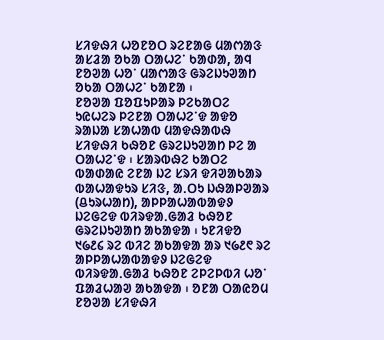ᱥᱤᱫᱷᱤ ᱦᱚᱱᱚᱛ ᱨᱮᱱᱟᱜ ᱢᱟᱬᱟᱝ ᱟᱥᱲᱟ ᱚᱠᱟ ᱛᱟᱦᱮᱸ ᱠᱟᱰᱟ, ᱟᱧ ᱱᱚᱣᱟ ᱦᱚᱸ ᱢᱟᱬᱟᱝ ᱜᱨᱮᱡᱩᱣᱟᱴ ᱚᱠᱟ ᱛᱟᱦᱮᱸ ᱠᱟᱱᱟ ᱾
ᱱᱚᱣᱟ ᱯᱚᱯᱩᱞᱟᱨ ᱞᱮᱠᱟᱛᱮ ᱩᱭᱦᱮᱨ ᱞᱮᱱᱟ ᱛᱟᱦᱮᱸᱫ ᱟᱫᱚ ᱨᱟᱡᱟ ᱥᱟᱦᱟᱵ ᱢᱟᱫᱷᱟᱵᱷ ᱥᱤᱫᱷᱤ ᱠᱷᱚᱱ ᱜᱨᱮᱡᱩᱣᱟᱴ ᱞᱮ ᱟ ᱛᱟᱦᱮᱸᱫ ᱾ ᱥᱟᱨᱵᱷᱮ ᱠᱟᱛᱮ ᱵᱟᱰᱟᱭ ᱮᱱᱟ ᱡᱮ ᱥᱨᱤ ᱫᱤᱣᱟᱠᱟᱨ ᱵᱟᱦᱟᱫᱩᱨ ᱥᱤᱝ, ᱟᱹᱛᱩ ᱡᱷᱟᱞᱣᱟᱨ (ᱪᱩᱨᱦᱟᱴ), ᱟᱞᱞᱟᱦᱟᱵᱟᱫᱽ ᱡᱮᱜᱮᱫ ᱵᱤᱨᱫᱟᱹᱜᱟᱲ ᱠᱷᱚᱱ ᱜᱨᱮᱡᱩᱣᱟᱴ ᱟᱠᱟᱫᱟ ᱾ ᱩᱱᱤᱫᱚ ᱑᱙᱒᱔ ᱨᱮ ᱵᱤᱮ ᱟᱠᱟᱫᱟ ᱟᱨ ᱑᱙᱒᱖ ᱨᱮ ᱟᱞᱞᱟᱦᱟᱵᱟᱫᱽ ᱡᱮᱜᱮᱫ ᱵᱤᱨᱫᱟᱹᱜᱟᱲ ᱠᱷᱚᱱ ᱮᱞᱮᱞᱵᱤ ᱦᱚᱸ ᱯᱟᱲᱦᱟᱣ ᱟᱠᱟᱫᱟ ᱾ ᱚᱱᱟ ᱛᱟᱭᱚᱢ ᱱᱚᱣᱟ ᱥᱤᱫᱷᱤ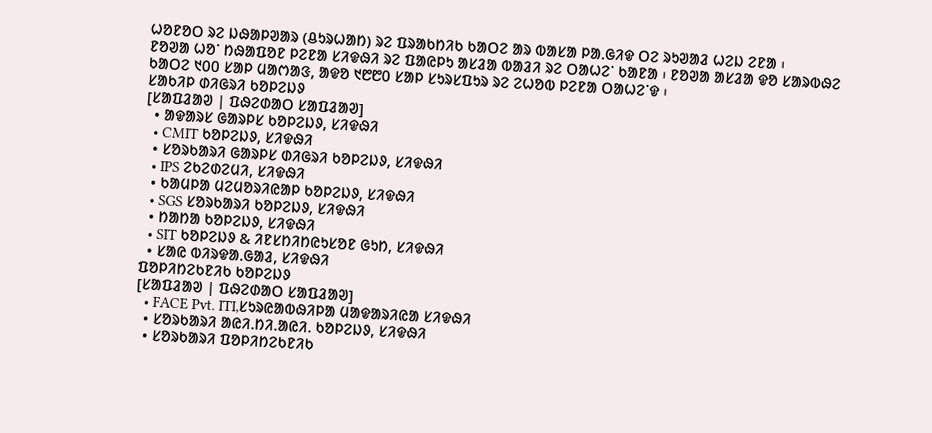ᱦᱚᱱᱚᱛ ᱨᱮ ᱡᱷᱟᱞᱣᱟᱨ (ᱪᱩᱨᱦᱟᱴ) ᱨᱮ ᱯᱨᱟᱠᱴᱤᱠ ᱠᱟᱛᱮ ᱟᱨ ᱵᱟᱥᱟ ᱞᱟᱹᱜᱤᱫ ᱛᱮ ᱨᱩᱣᱟᱲ ᱦᱮᱡ ᱮᱱᱟ ᱾
ᱱᱚᱣᱟ ᱦᱚᱸ ᱴᱷᱟᱯᱚᱱ ᱞᱮᱱᱟ ᱥᱤᱫᱷᱤ ᱨᱮ ᱯᱟᱭᱞᱩ ᱟᱥᱲᱟ ᱵᱟᱲᱤ ᱨᱮ ᱛᱟᱦᱮᱸ ᱠᱟᱱᱟ ᱾ ᱱᱚᱣᱟ ᱟᱥᱲᱟ ᱫᱚ ᱥᱟᱨᱵᱷᱮ ᱠᱟᱛᱮ ᱑᱐᱐ ᱥᱟᱞ ᱢᱟᱬᱟᱝ, ᱟᱫᱚ ᱑᱘᱘᱐ ᱥᱟᱞ ᱥᱩᱨᱥᱯᱩᱨ ᱨᱮ ᱮᱦᱚᱵ ᱞᱮᱱᱟ ᱛᱟᱦᱮᱸᱫ ᱾
ᱥᱟᱠᱤᱞ ᱰᱤᱜᱨᱤ ᱠᱚᱞᱮᱡᱽ
[ᱥᱟᱯᱲᱟᱣ | ᱯᱷᱮᱰᱟᱛ ᱥᱟᱯᱲᱟᱣ]
  • ᱟᱫᱟᱨᱥ ᱜᱟᱨᱞᱥ ᱠᱚᱞᱮᱡᱽ, ᱥᱤᱫᱷᱤ
  • CMIT ᱠᱚᱞᱮᱡᱽ, ᱥᱤᱫᱷᱤ
  • ᱥᱚᱨᱠᱟᱨᱤ ᱜᱟᱨᱞᱥ ᱰᱤᱜᱨᱤ ᱠᱚᱞᱮᱡᱽ, ᱥᱤᱫᱷᱤ
  • IPS ᱮᱠᱮᱰᱮᱢᱤ, ᱥᱤᱫᱷᱤ
  • ᱠᱟᱢᱞᱟ ᱢᱮᱢᱚᱨᱤᱭᱟᱞ ᱠᱚᱞᱮᱡᱽ, ᱥᱤᱫᱷᱤ
  • SGS ᱥᱚᱨᱠᱟᱨᱤ ᱠᱚᱞᱮᱡᱽ, ᱥᱤᱫᱷᱤ
  • ᱴᱟᱴᱟ ᱠᱚᱞᱮᱡᱽ, ᱥᱤᱫᱷᱤ
  • SIT ᱠᱚᱞᱮᱡᱽ & ᱤᱱᱥᱴᱤᱴᱭᱩᱥᱚᱱ ᱜᱩᱴ, ᱥᱤᱫᱷᱤ
  • ᱥᱟᱭ ᱵᱤᱨᱫᱟᱹᱜᱟᱲ, ᱥᱤᱫᱷᱤ
ᱯᱚᱞᱤᱴᱮᱠᱱᱤᱠ ᱠᱚᱞᱮᱡᱽ
[ᱥᱟᱯᱲᱟᱣ | ᱯᱷᱮᱰᱟᱛ ᱥᱟᱯᱲᱟᱣ]
  • FACE Pvt. ITI,ᱥᱩᱨᱭᱟᱵᱷᱤᱞᱟ ᱢᱟᱫᱟᱨᱤᱭᱟ ᱥᱤᱫᱷᱤ
  • ᱥᱚᱨᱠᱟᱨᱤ ᱟᱭᱤ.ᱴᱤ.ᱟᱭᱤ. ᱠᱚᱞᱮᱡᱽ, ᱥᱤᱫᱷᱤ
  • ᱥᱚᱨᱠᱟᱨᱤ ᱯᱚᱞᱤᱴᱮᱠᱱᱤᱠ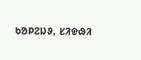ᱠᱚᱞᱮᱡᱽ, ᱥᱤᱫᱷᱤ